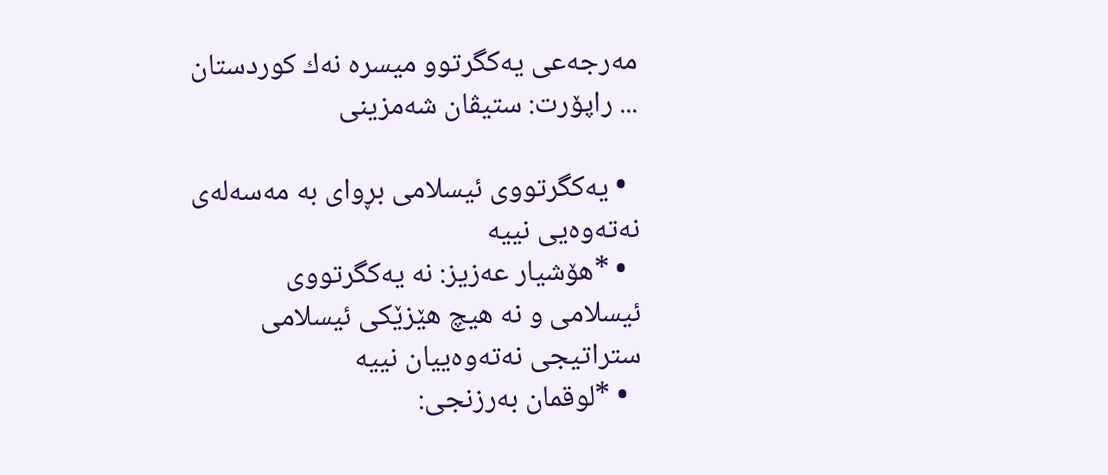مه‌رجه‌عی یه‌كگرتوو میسره‌ نه‌ك كوردستان ... راپۆرت: ستیڤان شه‌مزینی

  • یه‌كگرتووی ئیسلامی بڕوای به‌ مه‌سه‌له‌ی نه‌ته‌وه‌یی نییه‌
  • *هۆشیار عه‌زیز: نه‌ یه‌كگرتووی ئیسلامی و نه‌ هیچ هێزێكی ئیسلامی ستراتیجی نه‌ته‌وه‌ییان نییه‌
  • *لوقمان به‌رزنجی: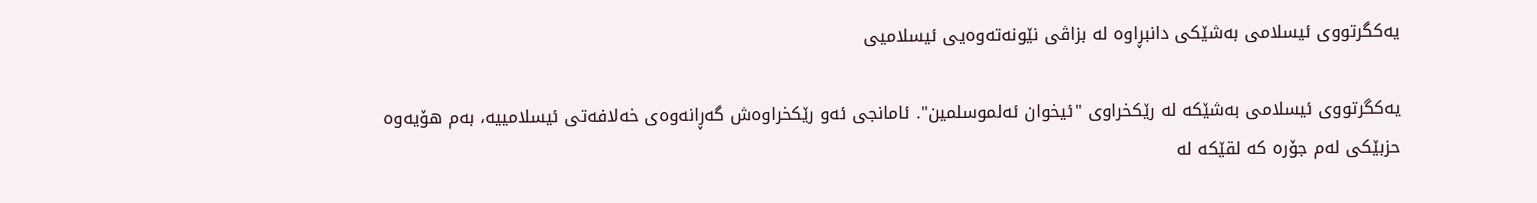یه‌كگرتووی ئیسلامی به‌شێكی دانبڕاوه‌ له‌ بزاڤی نێونه‌ته‌وه‌یی ئیسلامیی

یه‌كگرتووی ئیسلامی به‌شێكه‌ له‌ رێكخراوی "ئیخوان ئه‌لموسلمین". ئامانجی ئه‌و رێكخراوه‌ش گه‌ڕانه‌وه‌ی خه‌لافه‌تی ئیسلامییه‌، به‌م هۆیه‌وه‌ حزبێكی له‌م جۆره‌ كه‌ لقێكه‌ له‌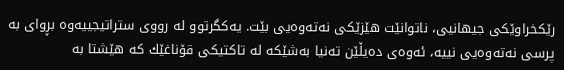رێكخراوێكی جیهانیی، ناتوانێت هێزێكی نه‌ته‌وه‌یی بێت. یه‌كگرتوو له‌ رووی ستراتیجییه‌وه‌ بڕوای به‌ پرسی نه‌ته‌وه‌یی نییه‌، ئه‌وه‌ی ده‌یڵێن ته‌نیا به‌شێكه‌ له‌ تاكتیكی قۆناغێك كه‌ هێشتا به‌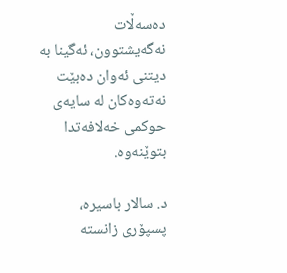ده‌سه‌ڵات نه‌گه‌یشتوون، ئه‌گینا به‌ دیتنی ئه‌وان ده‌بێت نه‌ته‌وه‌كان له‌ سایه‌ی حوكمی خه‌لافه‌تدا بتوێنه‌وه‌.

د. سالار باسیره‌، پسپۆری زانسته‌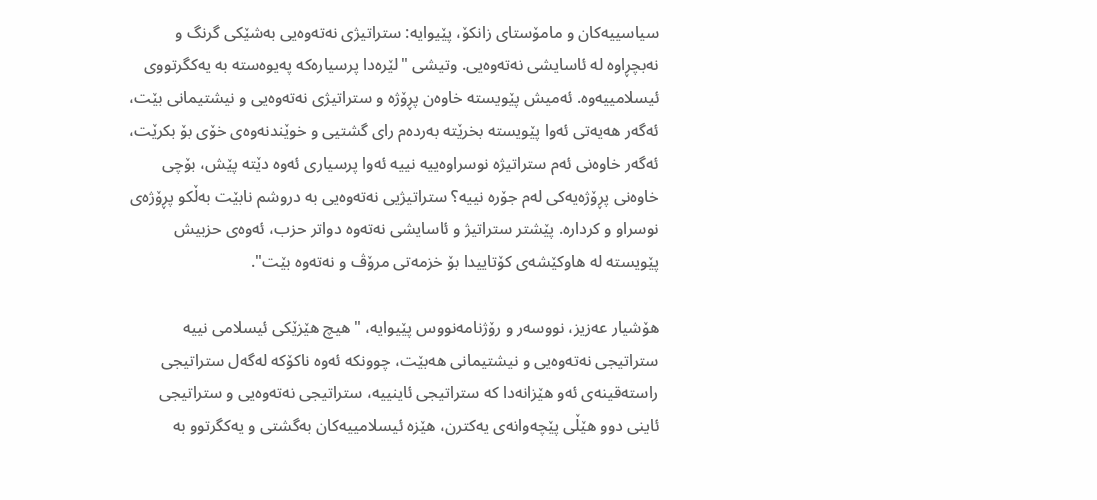سیاسییه‌كان و مامۆستای زانكۆ، پێیوایه‌: ستراتیژی نه‌ته‌وه‌یی به‌شێكی گرنگ و نه‌بچڕاوه‌ له‌ ئاسایشی نه‌ته‌وه‌یی. وتیشی "لێره‌دا پرسیاره‌كه‌ په‌یوه‌سته‌ به‌ یه‌كگرتووی ئیسلامییه‌وه‌. ئه‌میش پێویسته‌ خاوه‌ن پڕۆژه‌ و ستراتیژی نه‌ته‌وه‌یی و نیشتیمانی بێت، ئه‌گه‌ر هه‌یه‌تی ئه‌وا پێویسته‌ بخرێته‌ به‌رده‌م رای گشتیی و خوێندنه‌وه‌ی خۆی بۆ بكرێت، ئه‌گه‌ر خاوه‌نی ئه‌م ستراتیژه‌ نوسراوه‌ییه‌ نییه‌ ئه‌وا پرسیاری ئه‌وه‌ دێته‌ پێش، بۆچی خاوه‌نی پڕۆژه‌یه‌كی له‌م جۆره‌ نییه‌؟ ستراتیژیی نه‌ته‌وه‌یی به‌ دروشم نابێت به‌ڵكو پڕۆژه‌ی نوسراو و كرداره‌. پێشتر ستراتیژ و ئاسایشی نه‌ته‌وه‌ دواتر حزب، ئه‌وه‌ی حزبیش پێویسته‌ له‌ هاوكێشه‌ی كۆتاییدا بۆ خزمه‌تی مرۆڤ و نه‌ته‌وه‌ بێت".

هۆشیار عه‌زیز، نووسه‌ر و رۆژنامه‌نووس پێیوایه‌، "هیچ هێزێكی ئیسلامی نییه‌ ستراتیجی نه‌ته‌وه‌یی و نیشتیمانی هه‌بێت، چوونكه‌ ئه‌وه‌ ناكۆكه‌ له‌گه‌ل ستراتیجی راسته‌قینه‌ی ئه‌و هێزانه‌دا كه‌ ستراتیجی ئاینییه‌، ستراتیجی نه‌ته‌وه‌یی و ستراتیجی ئاینی دوو هێڵی پێچه‌وانه‌ی یه‌كترن، هێزه‌ ئیسلامییه‌كان به‌گشتی و یه‌كگرتوو به‌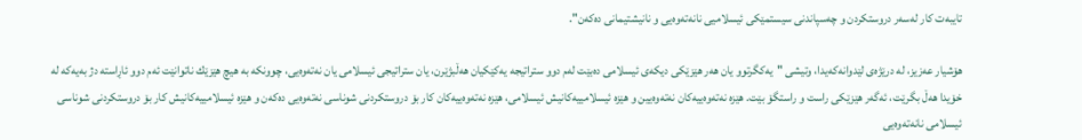تایبه‌ت كار له‌سه‌ر دروستكردن و چه‌سپاندنی سیستمێكی ئیسلامیی نانه‌ته‌وه‌یی و نانیشتیمانی ده‌كه‌ن".

هۆشیار عه‌زیز، له‌ درێژه‌ی لێدوانه‌كه‌یدا، وتیشی "یه‌كگرتوو یان هه‌ر هێزێكی دیكه‌ی ئیسلامی ده‌بێت له‌م دوو ستراتیجه‌ یه‌كێكیان هه‌ڵبژێرن، یان ستراتیجی ئیسلامی یان نه‌ته‌وه‌یی، چوونكه‌ به‌ هیچ هێزێك ناتوانێت ئه‌م دوو ئاڕاسته‌ دژ به‌یه‌كه‌ له‌ خۆیدا هه‌ڵ بگرێت، ئه‌گه‌ر هێزێكی راست و راستگۆ بێت. هێزه‌ نه‌ته‌وه‌ییه‌كان نه‌ته‌وه‌یین و هێزه‌ ئیسلامییه‌كانیش ئیسلامی، هێزه‌ نه‌ته‌وه‌ییه‌كان كار بۆ دروستكردنی شوناسی نه‌ته‌وه‌یی ده‌كه‌ن و هێزه‌ ئیسلامییه‌كانیش كار بۆ دروستكردنی شوناسی ئیسلامی نانه‌ته‌وه‌یی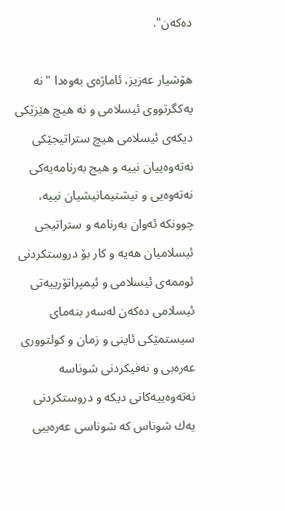ده‌كه‌ن".

هۆشیار عه‌زیز، ئاماژه‌ی به‌وه‌دا "نه‌ یه‌كگرتووی ئیسلامی و نه‌ هیچ هێزێكی دیكه‌ی ئیسلامی هیچ ستراتیجێكی نه‌ته‌وه‌ییان نییه‌ و هیج به‌رنامه‌یه‌كی نه‌ته‌وه‌یی و نیشتیمانیشیان نییه‌، چوونكه‌ ئه‌وان به‌رنامه‌ و ستراتیجی ئیسلامیان هه‌یه‌ و كار بۆ دروستكردنی ئوممه‌ی ئیسلامی و ئیمپراتۆرییه‌تی ئیسلامی ده‌كه‌ن له‌سه‌ر بنه‌مای سیستمێكی ئاینی و زمان و كولتووری عه‌ره‌بی و نه‌فیكردنی شوناسه‌ نه‌ته‌وه‌ییه‌كانی دیكه‌ و دروستكردنی یه‌ك شوناس كه‌ شوناسی عه‌ره‌بیی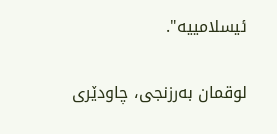ئیسلامییه‌".

لوقمان به‌رزنجی، چاودێری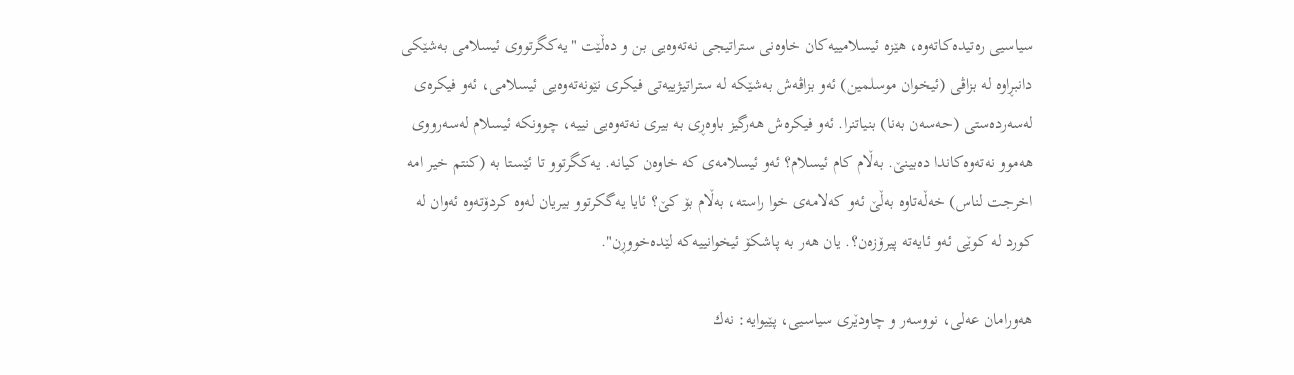سیاسیی ره‌تیده‌كاته‌وه‌، هێزه‌ ئیسلامییه‌كان خاوه‌نی ستراتیجی نه‌ته‌وه‌یی بن و ده‌ڵێت "یه‌كگرتووی ئیسلامی به‌شێكی دانبڕاوه‌ له‌ بزاڤی (ئیخوان موسلمین) ئه‌و بزاڤه‌ش به‌شێكه‌ له‌ ستراتیژییه‌تی فیكری نێونه‌ته‌وه‌یی ئیسلامی، ئه‌و فیكره‌ی له‌سه‌رده‌ستی (حه‌سه‌ن به‌نا) بنیاتنرا. ئه‌و فیكره‌ش هه‌رگیز باوه‌ڕی به‌ بیری نه‌ته‌وه‌یی نییه‌، چوونكه‌ ئیسلام له‌سه‌رووی هه‌موو نه‌ته‌وه‌كاندا ده‌بینێ. به‌ڵام كام ئیسلام؟ ئه‌و ئیسلامه‌ی كه‌ خاوه‌ن كیانه‌. یه‌كگرتوو تا ئێستا به‌ (كنتم خیر امه‌ اخرجت لناس) خه‌ڵه‌تاوه‌ به‌ڵێ ئه‌و كه‌لامه‌ی خوا راسته‌، به‌ڵام بۆ كێ؟ ئایا یه‌گكرتوو بیریان له‌وه‌ كردۆته‌وه‌ ئه‌وان له‌ كورد له‌ كوێی ئه‌و ئایه‌ته‌ پیرۆزه‌ن؟. یان هه‌ر به‌ پاشكۆ ئیخوانییه‌كه‌ لێده‌خووڕن".

هه‌ورامان عه‌لی، نووسه‌ر و چاودێری سیاسیی، پێیوایه‌: نه‌ك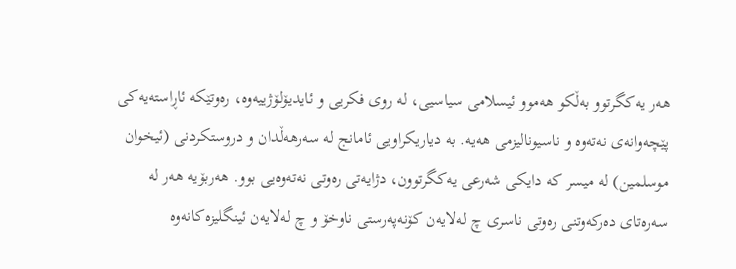هه‌ر یه‌كگرتوو به‌ڵكو هه‌موو ئیسلامی سیاسیی، له‌ روی فكریی و ئایدیۆلۆژییه‌وه‌، ره‌وتێكه‌ ئاڕاسته‌یه‌كی پێچه‌وانه‌ی نه‌ته‌وه‌ و ناسیونالیزمی هه‌یه‌. به‌ دیاریكراویی ئامانج له‌ سه‌رهه‌ڵدان و دروستكردنی (ئیخوان موسلمین) له‌ میسر كه‌ دایكی شه‌رعی یه‌كگرتوون، دژایه‌تی ره‌وتی نه‌ته‌وه‌یی بوو. هه‌ربۆیه‌ هه‌ر له‌ سه‌ره‌تای ده‌ركه‌وتنی ره‌وتی ناسری چ له‌لایه‌ن كۆنه‌په‌رستی ناوخۆ و چ له‌لایه‌ن ئینگلیزه‌كانه‌وه‌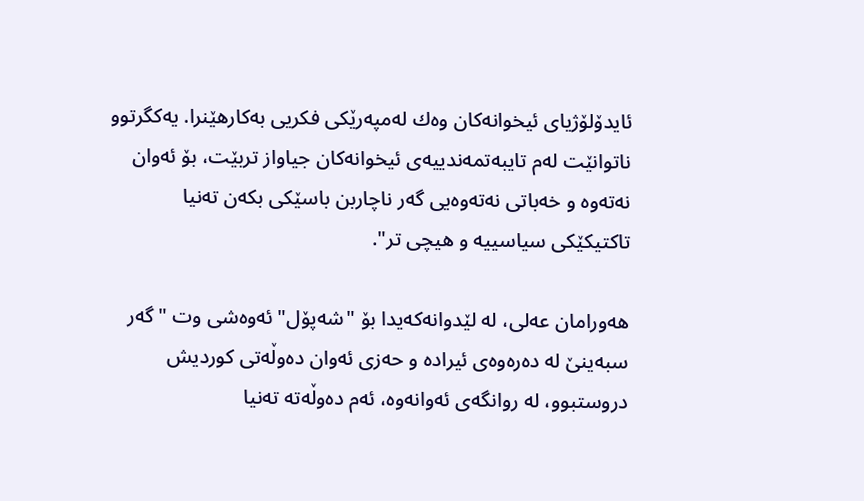ئایدۆلۆژیای ئیخوانه‌كان وه‌ك له‌مپه‌رێكی فكریی به‌كارهێنرا. یه‌كگرتوو ناتوانێت له‌م تایبه‌تمه‌ندییه‌ی ئیخوانه‌كان جیاواز تربێت، بۆ ئه‌وان نه‌ته‌وه‌ و خه‌باتی نه‌ته‌وه‌یی گه‌ر ناچاربن باسێكی بكه‌ن ته‌نیا تاكتیكێكی سیاسییه‌ و هیچی تر".

هه‌ورامان عه‌لی، له‌ لێدوانه‌كه‌یدا بۆ "شه‌پۆل" ئه‌وه‌شی وت "گه‌ر سبه‌ینێ له‌ ده‌ره‌وه‌ی ئیراده‌ و حه‌زی ئه‌وان ده‌وڵه‌تی كوردیش دروستبوو، له‌ روانگه‌ی ئه‌وانه‌وه‌، ئه‌م ده‌وڵه‌ته‌ ته‌نیا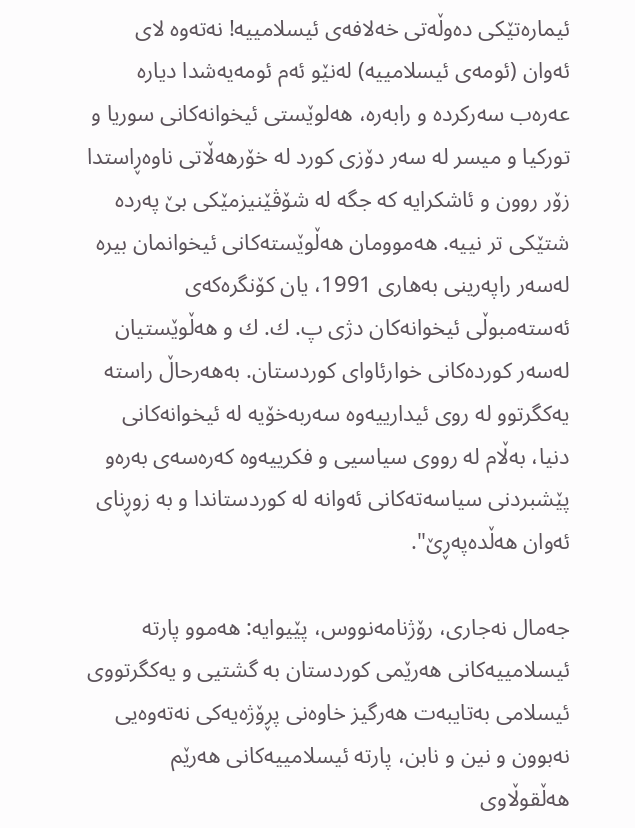ئیماره‌تێكی ده‌وڵه‌تی خه‌لافه‌ی ئیسلامییه‌! نه‌ته‌وه‌ لای ئه‌وان (ئومه‌ی ئیسلامییه‌) له‌نێو ئه‌م ئومه‌یه‌شدا دیاره‌ عه‌ره‌ب سه‌ركرده‌ و رابه‌ره‌، هه‌لوێستی ئیخوانه‌كانی سوریا و توركیا و میسر له‌ سه‌ر دۆزی كورد له‌ خۆرهه‌ڵاتی ناوه‌ڕاستدا زۆر روون و ئاشكرایه‌ كه‌ جگه‌ له‌ شۆڤێنیزمێكی بێ په‌رده‌ شتێكی تر نییه‌. هه‌موومان هه‌ڵوێسته‌كانی ئیخوانمان بیره‌ له‌سه‌ر راپه‌رینی به‌هاری 1991، یان كۆنگره‌كه‌ی ئه‌سته‌مبوڵی ئیخوانه‌كان دژی پ. ك. ك و هه‌ڵوێستیان له‌سه‌ر كورده‌كانی خوارئاوای كوردستان. به‌هه‌رحاڵ راسته‌ یه‌كگرتوو له‌ روی ئیدارییه‌وه‌ سه‌ربه‌خۆیه‌ له‌ ئیخوانه‌كانی دنیا، به‌ڵام له‌ رووی سیاسیی و فكرییه‌وه‌ كه‌ره‌سه‌ی به‌ره‌و پێشبردنی سیاسه‌ته‌كانی ئه‌وانه‌ له‌ كوردستاندا و به‌ زوڕنای ئه‌وان هه‌ڵده‌په‌ڕێ".

جه‌مال نه‌جاری، رۆژنامه‌نووس، پێیوایه‌: هه‌موو پارته‌ ئیسلامییه‌كانی هه‌رێمی كوردستان به‌ گشتیی و یه‌كگرتووی ئیسلامی به‌تایبه‌ت هه‌رگیز خاوه‌نی پڕۆژه‌یه‌كی نه‌ته‌وه‌یی نه‌بوون و نین و نابن، پارته‌ ئیسلامییه‌كانی هه‌رێم هه‌ڵقوڵاوی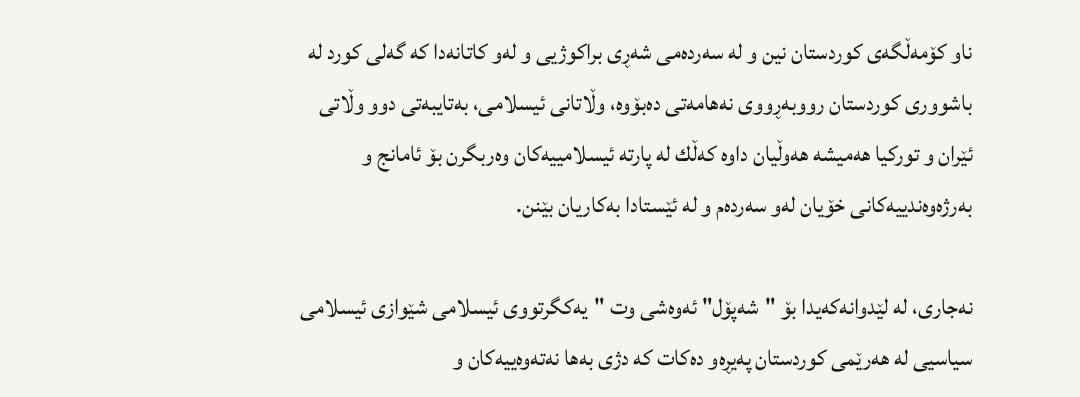ناو كۆمه‌ڵگه‌ی كوردستان نین و له‌ سه‌رده‌می شه‌ڕی براكوژیی و له‌و كاتانه‌دا كه‌ گه‌لی كورد له‌ باشووری كوردستان رووبه‌ڕووی نه‌هامه‌تی ده‌بۆوه‌، وڵاتانی ئیسلامی، به‌تایبه‌تی دوو وڵاتی ئێران و توركیا هه‌میشه‌ هه‌وڵیان داوه‌ كه‌ڵك له‌ پارته‌ ئیسلامییه‌كان وه‌ربگرن بۆ ئامانج و به‌رژه‌وه‌ندییه‌كانی خۆیان له‌و سه‌رده‌م و له‌ ئێستادا به‌كاریان بێنن.

نه‌جاری، له‌ لێدوانه‌كه‌یدا بۆ "شه‌پۆل" ئه‌وه‌شی وت "یه‌كگرتووی ئیسلامی شێوازی ئیسلامی سیاسیی له‌ هه‌رێمی كوردستان په‌یڕه‌و ده‌كات كه‌ دژی به‌ها نه‌ته‌وه‌ییه‌كان و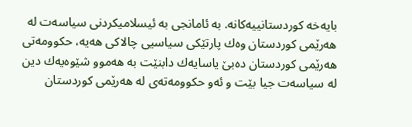بایه‌خه‌ كوردستانییه‌كانه‌. به‌ ئامانجی به‌ ئیسلامیكردنی سیاسه‌ت له‌ هه‌رێمی كوردستان وه‌ك پارتێكی سیاسیی چالاكی هه‌یه‌، حكوومه‌تی هه‌رێمی كوردستان ده‌بێ یاسایه‌ك دابنێت به‌ هه‌موو شێوه‌یه‌ك دین له‌ سیاسه‌ت جیا بێت و ئه‌و حكوومه‌ته‌ی له‌ هه‌رێمی كوردستان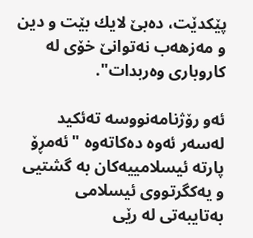پێكدێت، ده‌بێ لایك بێت و دین و مه‌زهه‌ب نه‌توانێ خۆی له‌ كاروباری وه‌ربدات".

ئه‌و رۆژنامه‌نووسه‌ ته‌ئكید له‌سه‌ر ئه‌وه‌ ده‌كاته‌وه‌ "ئه‌مڕۆ پارته‌ ئیسلامییه‌كان به‌ گشتیی و یه‌كگرتووی ئیسلامی به‌تایبه‌تی له‌ رێی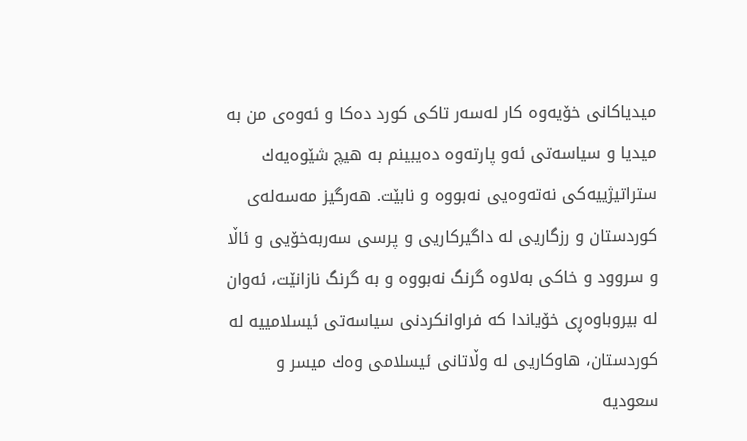میدیاكانی خۆیه‌وه‌ كار له‌سه‌ر تاكی كورد ده‌كا و ئه‌وه‌ی من به‌ میدیا و سیاسه‌تی ئه‌و پارته‌وه‌ ده‌یبینم به‌ هیچ شێوه‌یه‌ك ستراتیژییه‌كی نه‌ته‌وه‌یی نه‌بووه‌ و نابێت. هه‌رگیز مه‌سه‌له‌ی كوردستان و رزگاریی له‌ داگیركاریی و پرسی سه‌ربه‌خۆیی و ئاڵا و سروود و خاكی به‌لاوه‌ گرنگ نه‌بووه‌ و به‌ گرنگ نازانێت، ئه‌وان له‌ بیروباوه‌ڕی خۆیاندا كه‌ فراوانكردنی سیاسه‌تی ئیسلامییه‌ له‌ كوردستان، هاوكاریی له‌ وڵاتانی ئیسلامی وه‌ك میسر و سعودیه‌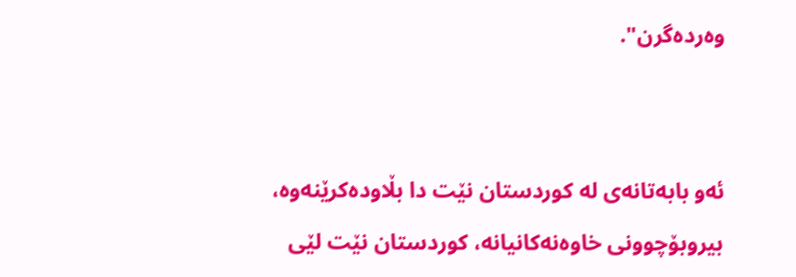وه‌رده‌گرن".


ئه‌و بابه‌تانه‌ی له‌ کوردستان نێت دا بڵاوده‌کرێنه‌وه‌، بیروبۆچوونی خاوه‌نه‌کانیانه‌، کوردستان نێت لێی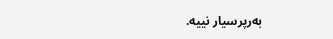به‌رپرسیار نییه‌.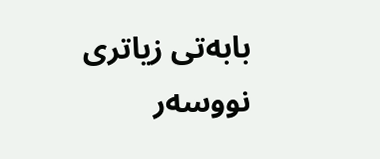بابەتی زیاتری نووسەر